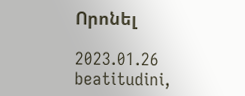Որոնել

2023.01.26 beatitudini,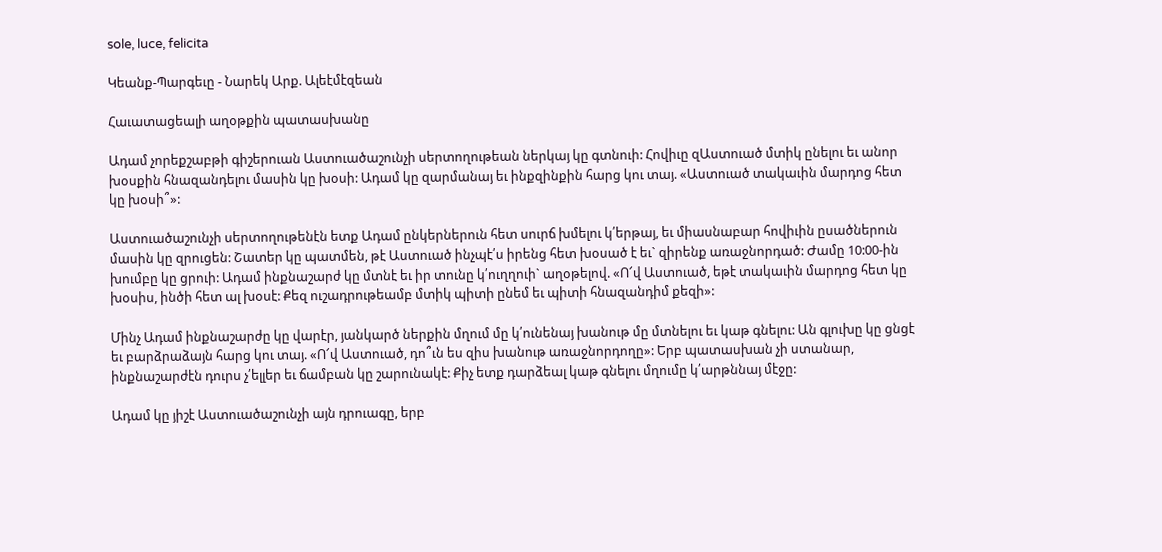sole, luce, felicita

Կեանք-Պարգեւը - Նարեկ Արք. Ալեէմէզեան

Հաւատացեալի աղօթքին պատասխանը

Ադամ չորեքշաբթի գիշերուան Աստուածաշունչի սերտողութեան ներկայ կը գտնուի: Հովիւը զԱստուած մտիկ ընելու եւ անոր խօսքին հնազանդելու մասին կը խօսի: Ադամ կը զարմանայ եւ ինքզինքին հարց կու տայ. «Աստուած տակաւին մարդոց հետ կը խօսի՞»:

Աստուածաշունչի սերտողութենէն ետք Ադամ ընկերներուն հետ սուրճ խմելու կ՛երթայ, եւ միասնաբար հովիւին ըսածներուն մասին կը զրուցեն: Շատեր կը պատմեն, թէ Աստուած ինչպէ՛ս իրենց հետ խօսած է եւ` զիրենք առաջնորդած: Ժամը 10:00-ին խումբը կը ցրուի: Ադամ ինքնաշարժ կը մտնէ եւ իր տունը կ՛ուղղուի` աղօթելով. «Ո՜վ Աստուած, եթէ տակաւին մարդոց հետ կը խօսիս, ինծի հետ ալ խօսէ: Քեզ ուշադրութեամբ մտիկ պիտի ընեմ եւ պիտի հնազանդիմ քեզի»:

Մինչ Ադամ ինքնաշարժը կը վարէր, յանկարծ ներքին մղում մը կ՛ունենայ խանութ մը մտնելու եւ կաթ գնելու: Ան գլուխը կը ցնցէ եւ բարձրաձայն հարց կու տայ. «Ո՜վ Աստուած, դո՞ւն ես զիս խանութ առաջնորդողը»: Երբ պատասխան չի ստանար, ինքնաշարժէն դուրս չ՛ելլեր եւ ճամբան կը շարունակէ: Քիչ ետք դարձեալ կաթ գնելու մղումը կ՛արթննայ մէջը:

Ադամ կը յիշէ Աստուածաշունչի այն դրուագը, երբ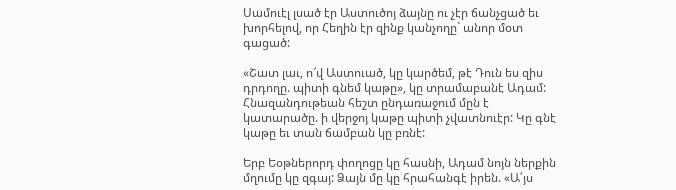Սամուէլ լսած էր Աստուծոյ ձայնը ու չէր ճանչցած եւ խորհելով, որ Հեղին էր զինք կանչողը` անոր մօտ գացած:

«Շատ լաւ, ո՜վ Աստուած, կը կարծեմ, թէ Դուն ես զիս դրդողը. պիտի գնեմ կաթը», կը տրամաբանէ Ադամ: Հնազանդութեան հեշտ ընդառաջում մըն է կատարածը. ի վերջոյ կաթը պիտի չվատնուէր: Կը գնէ կաթը եւ տան ճամբան կը բռնէ:

Երբ Եօթներորդ փողոցը կը հասնի, Ադամ նոյն ներքին մղումը կը զգայ: Ձայն մը կը հրահանգէ իրեն. «Ա՛յս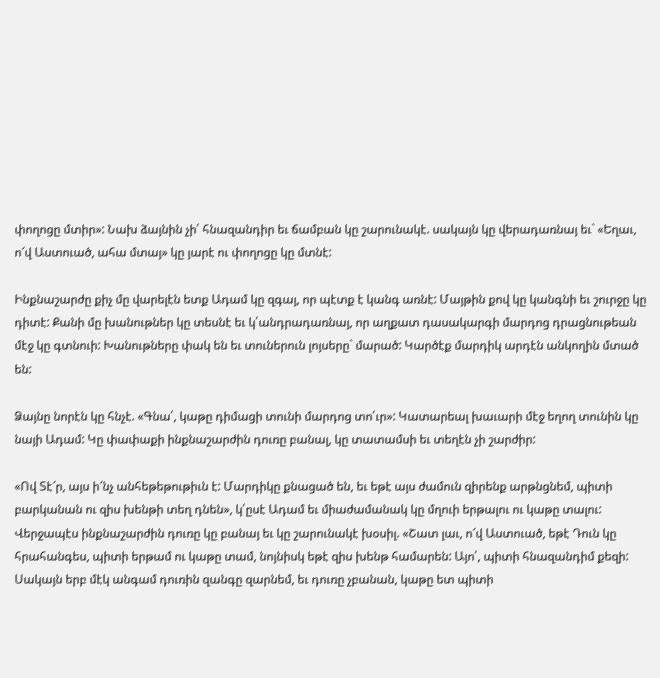փողոցը մտիր»: Նախ ձայնին չի՛ հնազանդիր եւ ճամբան կը շարունակէ. սակայն կը վերադառնայ եւ` «Եղաւ, ո՜վ Աստուած, ահա մտայ» կը յարէ ու փողոցը կը մտնէ:

Ինքնաշարժը քիչ մը վարելէն ետք Ադամ կը զգայ, որ պէտք է կանգ առնէ: Մայթին քով կը կանգնի եւ շուրջը կը դիտէ: Քանի մը խանութներ կը տեսնէ եւ կ՛անդրադառնայ, որ աղքատ դասակարգի մարդոց դրացնութեան մէջ կը գտնուի: Խանութները փակ են եւ տուներուն լոյսերը` մարած: Կարծէք մարդիկ արդէն անկողին մտած են:

Ձայնը նորէն կը հնչէ. «Գնա՛, կաթը դիմացի տունի մարդոց տո՛ւր»: Կատարեալ խաւարի մէջ եղող տունին կը նայի Ադամ: Կը փափաքի ինքնաշարժին դուռը բանալ, կը տատամսի եւ տեղէն չի շարժիր:

«Ով Տէ՜ր, այս ի՜նչ անհեթեթութիւն է: Մարդիկը քնացած են, եւ եթէ այս ժամուն զիրենք արթնցնեմ, պիտի բարկանան ու զիս խենթի տեղ դնեն», կ՛ըսէ Ադամ եւ միաժամանակ կը մղուի երթալու ու կաթը տալու: Վերջապէս ինքնաշարժին դուռը կը բանայ եւ կը շարունակէ խօսիլ. «Շատ լաւ, ո՜վ Աստուած, եթէ Դուն կը հրահանգես, պիտի երթամ ու կաթը տամ, նոյնիսկ եթէ զիս խենթ համարեն: Այո՛, պիտի հնազանդիմ քեզի: Սակայն երբ մէկ անգամ դուռին զանգը զարնեմ, եւ դուռը չբանան, կաթը ետ պիտի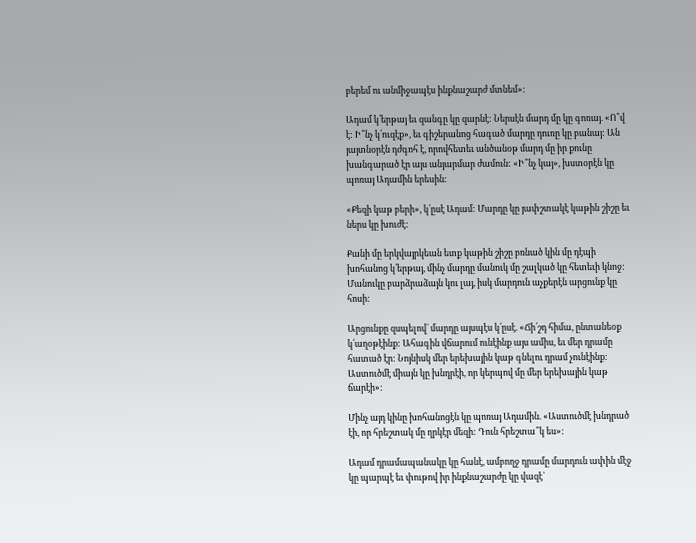բերեմ ու անմիջապէս ինքնաշարժ մտնեմ»:

Ադամ կ՛երթայ եւ զանգը կը զարնէ: Ներսէն մարդ մը կը գոռայ. «Ո՞վ է: Ի՞նչ կ՛ուզէք», եւ գիշերանոց հագած մարդը դուռը կը բանայ: Ան յայտնօրէն դժգոհ է, որովհետեւ անծանօթ մարդ մը իր քունը խանգարած էր այս անյարմար ժամուն: «Ի՞նչ կայ», խստօրէն կը պոռայ Ադամին երեսին:

«Քեզի կաթ բերի», կ՛ըսէ Ադամ: Մարդը կը յափշտակէ կաթին շիշը եւ ներս կը խուժէ:

Քանի մը երկվայրկեան ետք կաթին շիշը բռնած կին մը դէպի խոհանոց կ՛երթայ, մինչ մարդը մանուկ մը շալկած կը հետեւի կնոջ: Մանուկը բարձրաձայն կու լայ, իսկ մարդուն աչքերէն արցունք կը հոսի:

Արցունքը զսպելով` մարդը այսպէս կ՛ըսէ. «Ճի՛շդ հիմա, ընտանեօք կ՛աղօթէինք: Ահագին վճարում ունէինք այս ամիս, եւ մեր դրամը հատած էր: Նոյնիսկ մեր երեխային կաթ գնելու դրամ չունէինք: Աստուծմէ միայն կը խնդրէի, որ կերպով մը մեր երեխային կաթ ճարէի»:

Մինչ այդ կինը խոհանոցէն կը պոռայ Ադամին. «Աստուծմէ խնդրած էի, որ հրեշտակ մը ղրկէր մեզի: Դուն հրեշտա՞կ ես»:

Ադամ դրամապանակը կը հանէ, ամբողջ դրամը մարդուն ափին մէջ կը պարպէ եւ փութով իր ինքնաշարժը կը վազէ`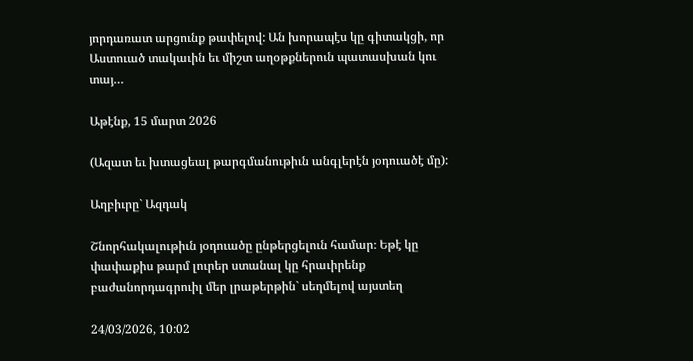յորդառատ արցունք թափելով: Ան խորապէս կը գիտակցի, որ Աստուած տակաւին եւ միշտ աղօթքներուն պատասխան կու տայ…

Աթէնք, 15 մարտ 2026

(Ազատ եւ խտացեալ թարգմանութիւն անգլերէն յօդուածէ մը):

Աղբիւրը` Ազդակ

Շնորհակալութիւն յօդուածը ընթերցելուն համար։ Եթէ կը փափաքիս թարմ լուրեր ստանալ կը հրաւիրենք բաժանորդագրուիլ մեր լրաթերթին` սեղմելով այստեղ

24/03/2026, 10:02